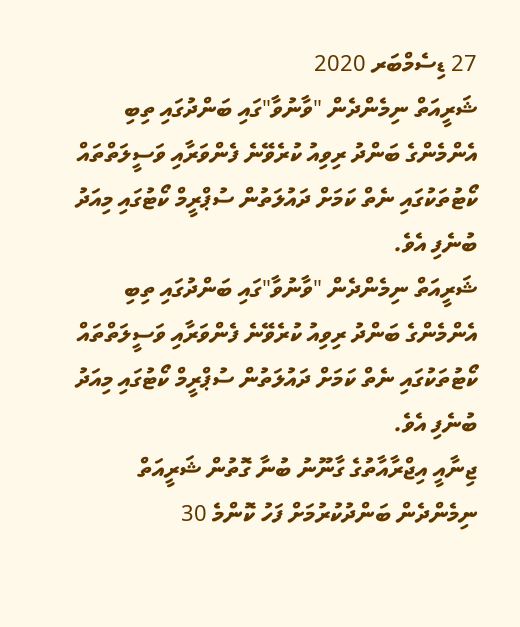27 ޑިސެމްބަރ 2020
ޝަރީއަތް ނިމެންދެން "ވާނުވާ"ގައި ބަންދުގައި ތިބި އެންމެންގެ ބަންދު ރިވިއު ކުރެވޭނެ ފެންވަރާއި ވަސީލަތްތައް ކޯޓުތަކުގައި ނެތް ކަމަށް ދައުލަތުން ސުޕްރީމް ކޯޓުގައި މިއަދު ބުނެފި އެވެ.
ޝަރީއަތް ނިމެންދެން "ވާނުވާ"ގައި ބަންދުގައި ތިބި އެންމެންގެ ބަންދު ރިވިއު ކުރެވޭނެ ފެންވަރާއި ވަސީލަތްތައް ކޯޓުތަކުގައި ނެތް ކަމަށް ދައުލަތުން ސުޕްރީމް ކޯޓުގައި މިއަދު ބުނެފި އެވެ.
ޖިނާއީ އިޖްރާއާތުގެ ގާނޫނު ބުނާ ގޮތުން ޝަރީއަތް ނިމެންދެން ބަންދުކުރުމަށް ފަހު ކޮންމެ 30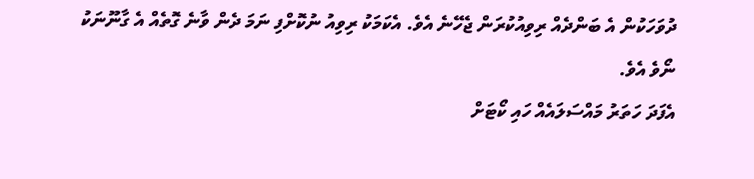ދުވަހަކުން އެ ބަންދެއް ރިވިއުކުރަން ޖެހޭނެ އެވެ. އެކަމަކު ރިވިއު ނުކޮށްފި ނަމަ ދެން ވާނެ ގޮތެއް އެ ގާނޫނަކު ނޯވެ އެވެ.
އެފަދަ ހަތަރު މައްސަލައެއް ހައި ކޯޓަށް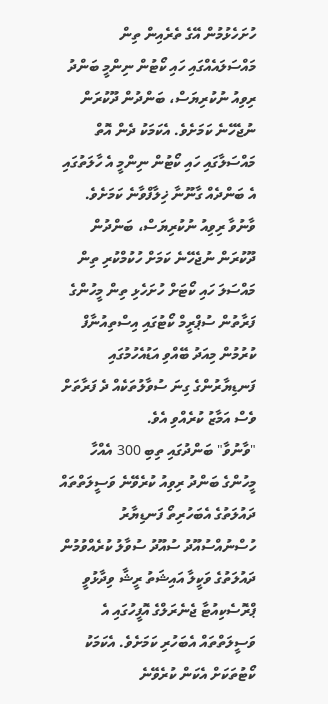ހުށަހެޅުމުން އޭގެ ތެރެއިން ތިން މައްސަލައެއްގައި ހައި ކޯޓުން ނިންމީ ބަންދު ރިވިއު ނުކުރިޔަސް، ބަންދުން ދޫކުރަން ނުޖެހޭނެ ކަމަށެވެ. އެކަމަކު ދެން އޮތް މައްސަލާގައި ހައި ކޯޓުން ނިންމީ އެ ހާލަތުގައި އެ ބަންދެއް ގާނޫނާ ޚިލާފްވާނެ ކަމަށެވެ.
ވާނުވާ ރިވިއު ނުކުރިޔަސް، ބަންދުން ދޫކުރަން ނުޖެހޭނެ ކަމަށް ހުކުމްކުރި ތިން މައްސަލަ ހައި ކޯޓަށް ހުށަހެޅި ތިން މީހުންގެ ފަރާތުން ސުޕްރީމް ކޯޓުގައި އިސްތިއުނާފް ކުރުމުން މިއަދު ބޭއްވި އަޑުއެހުމުގައި ފަނޑިޔާރުންގެ ގިނަ ސުވާލުތަކެއް ދެ ފަރާތަށް ވެސް އަމާޒު ކުރެއްވި އެވެ.
"ވާނުވާ" ބަންދުގައި ތިބި 300 އެއްހާ މީހުންގެ ބަންދު ރިވިއު ކުރެވޭނެ ވަސީލަތްތައް ދައުލަތުގެ އެބަހުރިތޯ ފަނޑިޔާރު ހުސްނުއްސުއޫދު ސުއޫދު ސުވާލު ކުރެއްވުމުން ދައުލަތުގެ ވަކީލާ އައިޝަތު ރީޝާ ވިދާޅުވީ ޕްރޮސެކިއުޓާ ޖެނެރަލްގެ އޮފީހުގައި އެ ވަސީލަތްތައް އެބަހުރި ކަމަށެވެ. އެކަމަކު ކޯޓުތަކަށް އެކަން ކުރެވޭނެ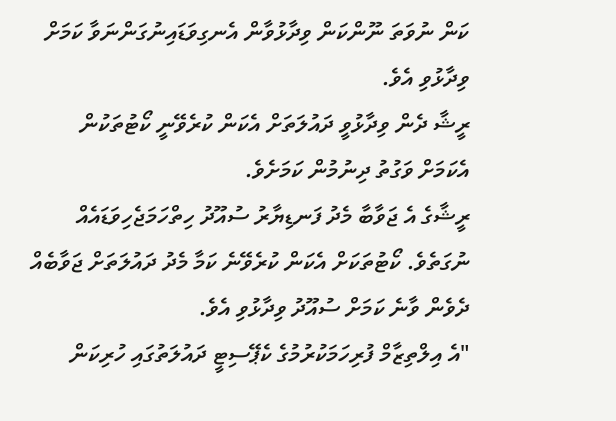ކަން ނުވަތަ ނޫންކަން ވިދާޅުވާން އެނގިވަޑައިނުގަންނަވާ ކަމަށް ވިދާޅުވި އެވެ.
ރީޝާ ދެން ވިދާޅުވީ ދައުލަތަށް އެކަން ކުރެވޭނީ ކޯޓުތަކުން އެކަމަށް ވަގުތު ދިނުމުން ކަމަށެވެ.
ރީޝާގެ އެ ޖަވާބާ މެދު ފަނޑިޔާރު ސުއޫދު ހިތްހަމަޖެހިވަޑައެއް ނުގަތެވެ. ކޯޓުތަކަށް އެކަން ކުރެވޭނެ ކަމާ މެދު ދައުލަތަށް ޖަވާބެއް ދެވެން ވާނެ ކަމަށް ސުއޫދު ވިދާޅުވި އެވެ.
"އެ އިލްތިޒާމް ފުރިހަމަކުރުމުގެ ކެޕޭސިޓީ ދައުލަތުގައި ހުރިކަން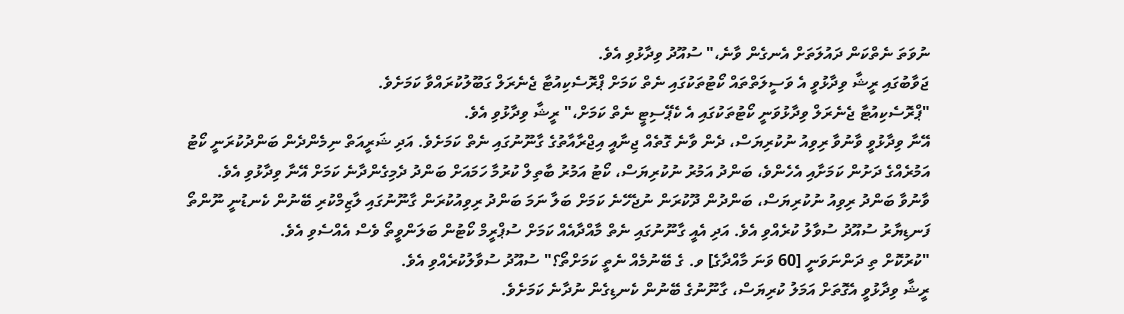ނުވަތަ ނެތްކަން ދައުލަތަށް އެނގެން ވާނެ،" ސުއޫދު ވިދާޅުވި އެވެ.
ޖަވާބުގައި ރީޝާ ވިދާޅުވީ އެ ވަސީލަތްތައް ކޯޓުތަކުގައި ނެތް ކަމަށް ޕްރޮސެކިއުޓާ ޖެނެރަލް ގަބޫލުކުރައްވާ ކަމަށެވެ.
"ޕްރޮސެކިއުޓާ ޖެނެރަލް ވިދާޅުވަނީ ކޯޓުތަކުގައި އެ ކެޕޭސިޓީ ނެތް ކަމަށް،" ރީޝާ ވިދާޅުވި އެވެ.
އޭނާ ވިދާޅުވީ ވާނުވާ ރިވިއު ނުކުރިޔަސް، ދެން ވާނެ ގޮތެއް ޖިނާއީ އިޖްރާއާތުގެ ގާނޫނުގައި ނެތް ކަމަށެވެ. އަދި ޝަރީއަތް ނިމެންދެން ބަންދުކުރަނީ ކޯޓު އަމުރެއްގެ ދަށުން ކަމަށާއި އެހެންވެ، ބަންދު އަމުރު ނުކުރިޔަސް، ކޯޓު އަމުރު ބާތިލް ކުރުމާ ހަމައަށް ބަންދު ދެމިގެންދާނެ ކަމަށް އޭނާ ވިދާޅުވި އެވެ.
ވާނުވާ ބަންދު ރިވިއު ނުކުރިޔަސް، ބަންދުން ދޫކުރަން ނުޖެހޭނެ ކަމަށް ބަލާ ނަމަ ބަންދު ރިވިއުކުރަން ގާނޫނުގައި ލާޒިމްކުރި ބޭނުން ކެނޑުނީ ނޫންތޯ ފަނޑިޔާރު ސުއޫދު ސުވާލު ކުރެއްވި އެވެ. އަދި އެއީ ގާނޫނުގައި ނެތް މާއްދާއެއް ކަމަށް ސުޕްރީމް ކޯޓުން ބަލަންވީތޯ ވެސް އެއްސެވި އެވެ.
"ކުރުކޮށް ތި ދަންނަވަނީ [60 ވަނަ މާއްދާގެ] ވ. ގެ ބޭނުމެއް ނެތީ ކަމަށްތޯ؟" ސުއޫދު ސުވާލުކުރެއްވި އެވެ.
ރީޝާ ވިދާޅުވީ އެގޮތަށް އަމަލު ކުރިޔަސް، ގާނޫނުގެ ބޭނުން ކެނޑިގެން ނުދާނެ ކަމަށެވެ.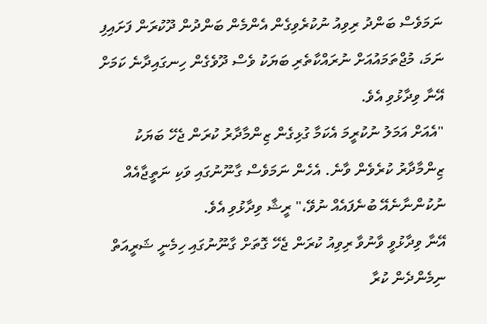ނަމަވެސް ބަންދު ރިވިއު ނުކުރެވިގެން އެންމެން ބަންދުން ދޫކުރަން ފަށައިފި ނަމަ، މުޖްތަމައުއަށް ނުރައްކާތެރި ބަޔަކު ވެސް ދޫވެގެން ހިނގައިދާނެ ކަމަށް އޭނާ ވިދާޅުވި އެވެ.
"އެއަށް އަމަލު ނުކުރީމަ އެކަމާ ގުޅިގެން ޒިންމާދާރު ކުރަން ޖެހޭ ބަޔަކު ޒިންމާދާރު ކުރެވެން ވާނެ. އެހެން ނަމަވެސް ގާނޫނުގައި ވަކި ނަތީޖާއެއް ނުކުންނާނެއޭ ބުނެފައެއް ނުވޭ،" ރީޝާ ވިދާޅުވި އެވެ.
އޭނާ ވިދާޅުވީ ވާނުވާ ރިވިއު ކުރަން ޖެހޭ ގޮތަށް ގާނޫނުގައި ހިމެނީ ޝަރީއަތް ނިމެންދެން ކުރާ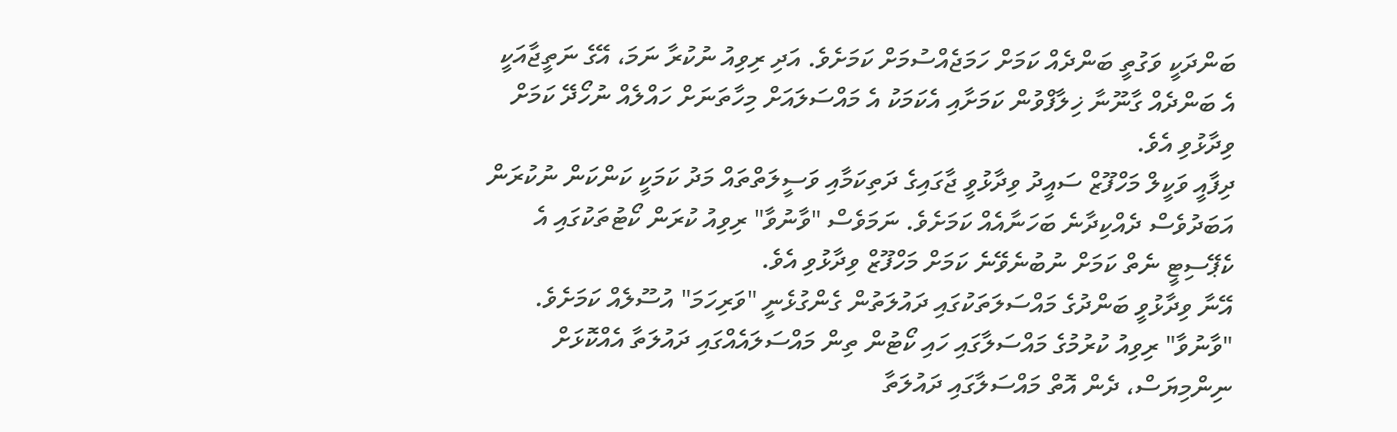ބަންދަކީ ވަގުތީ ބަންދެއް ކަމަށް ހަމަޖެއްސުމަށް ކަމަށެވެ. އަދި ރިވިއު ނުކުރާ ނަމަ، އޭގެ ނަތީޖާއަކީ އެ ބަންދެއް ގާނޫނާ ޚިލާފްވުން ކަމަށާއި އެކަމަކު އެ މައްސަލައަށް މިހާތަނަށް ހައްލެއް ނުހޯދޭ ކަމަށް ވިދާޅުވި އެވެ.
ދިފާއީ ވަކީލް މަހްފޫޒް ސައީދު ވިދާޅުވީ ޖާގައިގެ ދަތިކަމާއި ވަސީލަތްތައް މަދު ކަމަކީ ކަންކަން ނުކުރަން އަބަދުވެސް ދެއްކިދާނެ ބަހަނާއެއް ކަމަށެވެ. ނަމަވެސް "ވާނުވާ" ރިވިއު ކުރަން ކޯޓުތަކުގައި އެ ކެޕޭސިޓީ ނެތް ކަމަށް ނުބުނެވޭނެ ކަމަށް މަހްފޫޒް ވިދާޅުވި އެވެ.
އޭނާ ވިދާޅުވީ ބަންދުގެ މައްސަލަތަކުގައި ދައުލަތުން ގެންގުޅެނީ "ވަރިހަމަ" އުސޫލެއް ކަމަށެވެ. "ވާނުވާ" ރިވިއު ކުރުމުގެ މައްސަލާގައި ހައި ކޯޓުން ތިން މައްސަލައެއްގައި ދައުލަތާ އެއްކޮޅަށް ނިންމިޔަސް، ދެން އޮތް މައްސަލާގައި ދައުލަތާ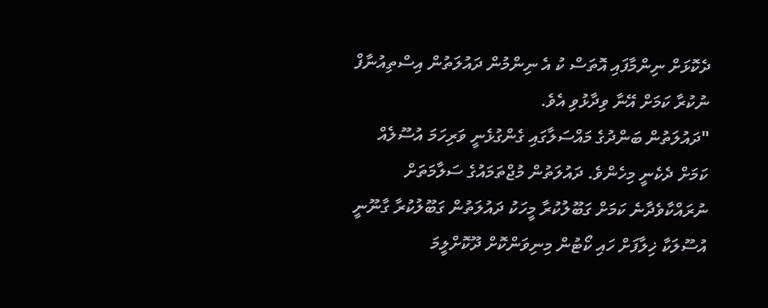ދެކޮޅަށް ނިންމާފައި އޮތަސް ކު އެ ނިންމުން ދައުލަތުން އިސްތިއުނާފް ނުކުރާ ކަމަށް އޭނާ ވިދާޅުވި އެވެ.
"ދައުލަތުން ބަންދުގެ މައްސަލާގައި ގެންގުޅެނީ ވަރިހަމަ އުސޫލެއް ކަމަށް ދެކެނީ މިހެންވެ. ދައުލަތުން މުޖްތަމައުގެ ސަލާމަތަށް ނުރައްކާވެދާނެ ކަމަށް ގަބޫލުކުރާ މީހަކު ދައުލަތުން ގަބޫލުކުރާ ގާނޫނީ އުސޫލަކާ ޚިލާފަށް ހައި ކޯޓުން މިނިވަންކޮށް ދޫކޮށްލީމަ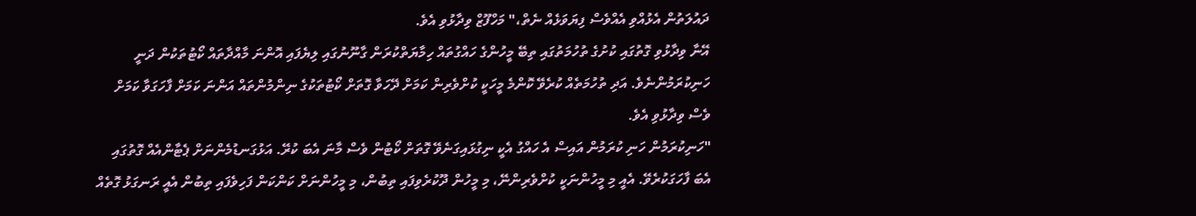ދައުލަތުން އެޅުއްވި އެއްވެސް ފިޔަވަޅެއް ނެތް،" މަހްފޫޒް ވިދާޅުވި އެވެ.
އޭނާ ވިދާޅުވި ގޮތުގައި ކުށުގެ ތުހުމަތުގައި ތިބޭ މީހުންގެ ހައްގުތައް ހިމާޔަތްކުރަން ގާނޫނުގައި ލިޔެފައި އޮންނަ މާއްދާތައް ކޯޓުތަކުން ދަނީ ހަނިކުރަމުންނެވެ. އަދި ތުހުމަތެއް ކުރެވޭ ކޮންމެ މީހަކީ ކުށްވެރިން ކަމަށް ދޭހަވާ ގޮތަށް ކޯޓުތަކުގެ ނިންމުންތައް އަންނަ ކަމަށް ފާހަގަވާ ކަމަށް ވެސް ވިދާޅުވި އެވެ.
"ހަނިކުރަމުން ހަނި ކުރަމުން އައިސް އެ ހައްގު އެކީ ނިގުޅައިގަނެވޭ ގޮތަށް ކޯޓުން ވެސް މާނަ އެބަ ކުރޭ. އަޅުގަނޑުމެންނަށް ޕެޓާންއެއް ގޮތުގައި އެބަ ފާހަގަކުރެވޭ. އެއީ މި މީހުންނަކީ ކުށްވެރިންނޭ، މި މީހުން ދޫކުރެވިފައި ތިބުން، މި މީހުންނަށް ކަންކަން ފަހިވެފައި ތިބުން އެއީ ރަނގަޅު ގޮތެއް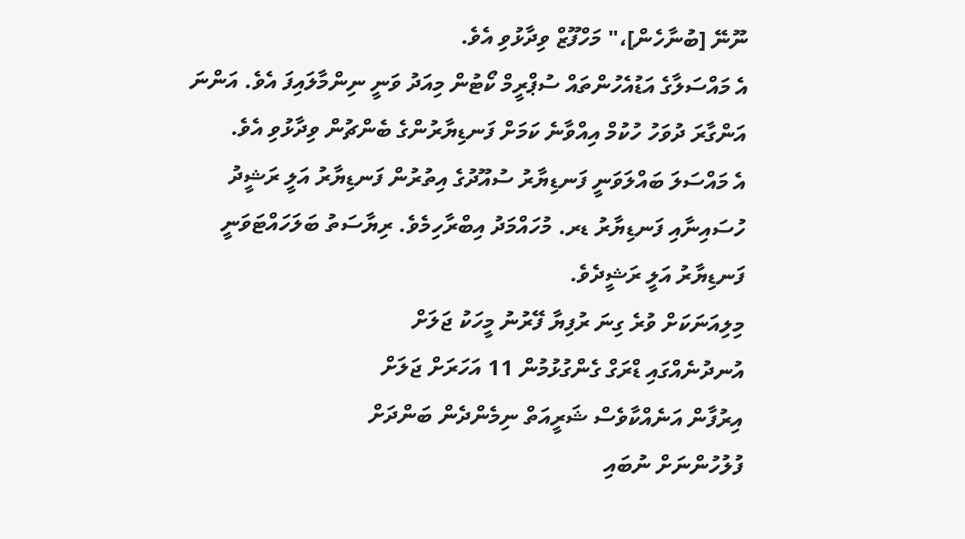ނޫނޭ [ބުނާހެން]،" މަހްފޫޒް ވިދާޅުވި އެވެ.
އެ މައްސަލާގެ އަޑުއެހުންތައް ސުޕްރީމް ކޯޓުން މިއަދު ވަނީ ނިންމާލައިފަ އެވެ. އަންނަ އަންގާރަ ދުވަހު ހުކުމް އިއްވާނެ ކަމަށް ފަނޑިޔާރުންގެ ބެންޗުން ވިދާޅުވި އެވެ.
އެ މައްސަލަ ބައްލަވަނީ ފަނޑިޔާރު ސުއޫދުގެ އިތުރުން ފަނޑިޔާރު އަލީ ރަޝީދު ހުސައިނާއި ފަނޑިޔާރު ޑރ. މުހައްމަދު އިބްރާހިމެވެ. ރިޔާސަތު ބަލަހައްޓަވަނީ ފަނޑިޔާރު އަލީ ރަޝީދެވެ.
މިލިއަނަކަށް ވުރެ ގިނަ ރުފިޔާ ފޭރުނު މީހަކު ޖަލަށް
އުނދުނެއްގައި ޑްރަގް ގެންގުޅުމުން 11 އަހަރަށް ޖަލަށް
އިރުފާން އަނެއްކާވެސް ޝަރީއަތް ނިމެންދެން ބަންދަށް
ފުލުހުންނަށް ނުބައި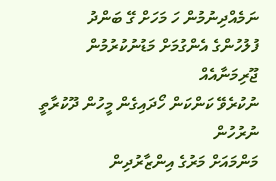ނަމެއްދިނުމުން ހަ މަހަށް ގޭ ބަންދު
ފުލުހުންގެ އެންގުމަށް މަޑުނުކުރުމުން ޖޫރިމަނާއެއް
ނުކުރެވޭ ކަންކަން ހޯދައިގެން މީހުން ދޫކުރާތީ ނުރުހުން
މަންމައަށް މަރުގެ އިންޒާރުދިން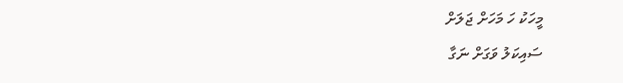މީހަކު ހަ މަހަށް ޖަލަށް
ސައިކަލު ވަގަށް ނަގާ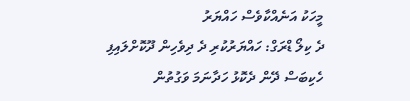މީހަކު އަނެއްކާވެސް ހައްޔަރު
ދެ ކިލޯ ޑްރަގް: ހައްޔަރުކުރި ދެ ދިވެހިން ދޫކޮށްލައިފި
ހެކިބަސް ދޭން ދެކޮޅު ހަދާނަމަ ވަގުތުން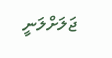ޖަލަށްލަނީ